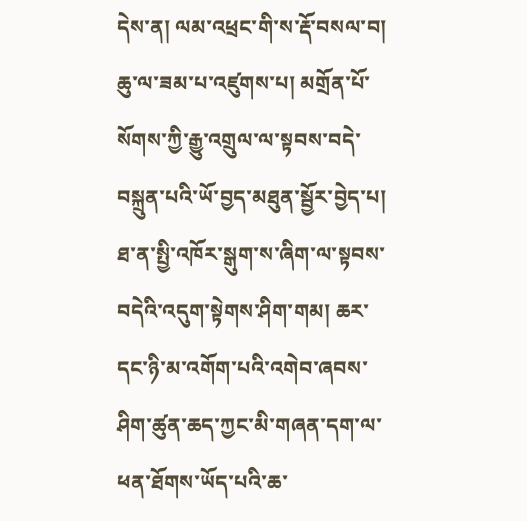དེས་ན། ལམ་འཕྲང་གི་ས་རྡོ་བསལ་བ། ཆུ་ལ་ཟམ་པ་འཛུགས་པ། མགྲོན་པོ་སོགས་ཀྱི་རྒྱུ་འགྲུལ་ལ་སྟབས་བདེ་བསྐྲུན་པའི་ཡོ་བྱད་མཐུན་སྦྱོར་བྱེད་པ། ཐ་ན་སྤྱི་འཁོར་སྒུག་ས་ཞིག་ལ་སྟབས་བདེའི་འདུག་སྟེགས་ཤིག་གམ། ཆར་དང་ཉི་མ་འགོག་པའི་འགེབ་ཞབས་ཤིག་ཚུན་ཆད་ཀྱང་མི་གཞན་དག་ལ་ཕན་ཐོགས་ཡོད་པའི་ཆ་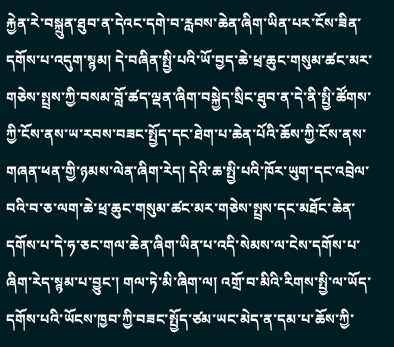རྐྱེན་རེ་བསྐྲུན་ཐུབ་ན་དེའང་དགེ་བ་རླབས་ཆེན་ཞིག་ཡིན་པར་ངོས་ཟིན་དགོས་པ་འདུག་སྙམ། དེ་བཞིན་སྤྱི་པའི་ཡོ་བྱད་ཆེ་ཕྲ་ཆུང་གསུམ་ཚང་མར་གཅེས་སྤྲས་ཀྱི་བསམ་བློ་ཚད་ལྡན་ཞིག་བསྐྱེད་སྲིང་ཐུབ་ན་དེ་ནི་སྤྱི་ཚོགས་ཀྱི་ངོས་ནས་ཡ་རབས་བཟང་སྤྱོད་དང་ཐེག་པ་ཆེན་པོའི་ཆོས་ཀྱི་ངོས་ནས་གཞན་ཕན་གྱི་ཉམས་ལེན་ཞིག་རེད། དེའི་ཆ་སྤྱི་པའི་ཁོར་ཡུག་དང་འབྲེལ་བའི་བ་ཅ་ལག་ཆེ་ཕྲ་ཆུང་གསུམ་ཚང་མར་གཅེས་སྤྲས་དང་མཐོང་ཆེན་དགོས་པ་དེ་ཧ་ཅང་གལ་ཆེན་ཞིག་ཡིན་པ་འདི་སེམས་ལ་ངེས་དགོས་པ་ཞིག་རེད་སྙམ་པ་བྱུང་། གལ་ཏེ་མི་ཞིག་ལ། འགྲོ་བ་མིའི་རིགས་སྤྱི་ལ་ཡོད་དགོས་པའི་ཡོངས་ཁྱབ་ཀྱི་བཟང་སྤྱོད་ཙམ་ཡང་མེད་ན་དམ་པ་ཆོས་ཀྱི་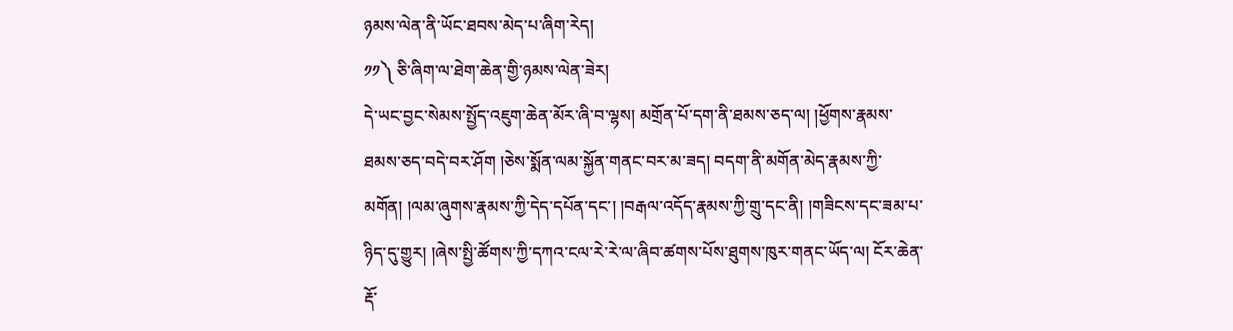ཉམས་ལེན་ནི་ཡོང་ཐབས་མེད་པ་ཞིག་རེད།
༡༡༽ ཅི་ཞིག་ལ་ཐེག་ཆེན་གྱི་ཉམས་ལེན་ཟེར།
དེ་ཡང་བྱང་སེམས་སྤྱོད་འཇུག་ཆེན་མོར་ཞི་བ་ལྷས། མགྲོན་པོ་དག་ནི་ཐམས་ཅད་ལ། །ཕྱོགས་རྣམས་ཐམས་ཅད་བདེ་བར་ཤོག །ཅེས་སྨོན་ལམ་སྐྱོན་གནང་བར་མ་ཟད། བདག་ནི་མགོན་མེད་རྣམས་ཀྱི་མགོན། །ལམ་ཞུགས་རྣམས་ཀྱི་དེད་དཔོན་དང་། །བརྒལ་འདོད་རྣམས་ཀྱི་གྲུ་དང་ནི། །གཟིངས་དང་ཟམ་པ་ཉིད་དུ་གྱུར། །ཞེས་སྤྱི་ཚོགས་ཀྱི་དཀའ་ངལ་རེ་རེ་ལ་ཞིབ་ཚགས་པོས་ཐུགས་ཁུར་གནང་ཡོད་ལ། ངོར་ཆེན་རྡོ་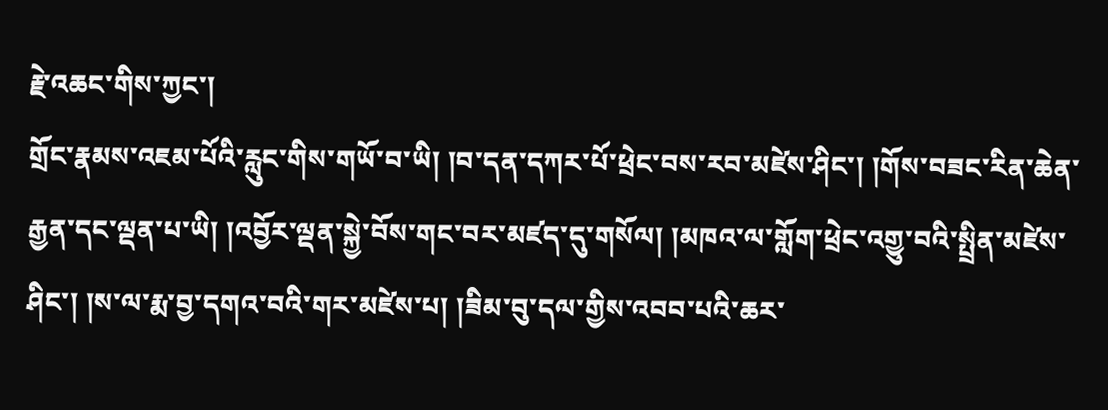རྗེ་འཆང་གིས་ཀྱང་།
གྲོང་རྣམས་འཇམ་པོའི་རླུང་གིས་གཡོ་བ་ཡི། །བ་དན་དཀར་པོ་ཕྲེང་བས་རབ་མཛེས་ཤིང་། །གོས་བཟང་རིན་ཆེན་རྒྱན་དང་ལྡན་པ་ཡི། །འབྱོར་ལྡན་སྐྱེ་བོས་གང་བར་མཛད་དུ་གསོལ། །མཁའ་ལ་གློག་ཕྲེང་འགྱུ་བའི་སྤྲིན་མཛེས་ཤིང་། །ས་ལ་རྨ་བྱ་དགའ་བའི་གར་མཛེས་པ། །ཟིམ་བུ་དལ་གྱིས་འབབ་པའི་ཆར་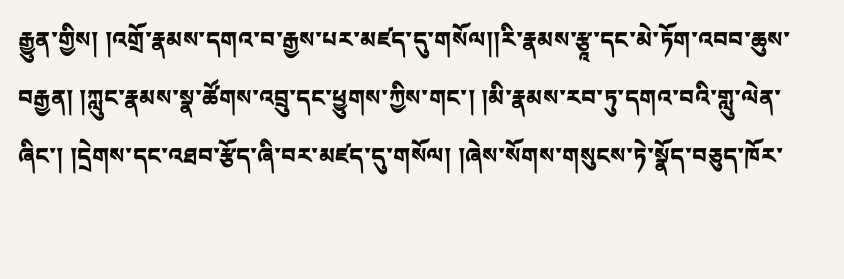རྒྱུན་གྱིས། །འགྲོ་རྣམས་དགའ་བ་རྒྱས་པར་མཛད་དུ་གསོལ།།རི་རྣམས་རྩཱ་དང་མེ་ཏོག་འབབ་ཆུས་བརྒྱན། །ཀླུང་རྣམས་སྣ་ཚོགས་འབྲུ་དང་ཕྱུགས་ཀྱིས་གང་། །མི་རྣམས་རབ་ཏུ་དགའ་བའི་གླུ་ལེན་ཞིང་། །དྲེགས་དང་འཐབ་རྩོད་ཞི་བར་མཛད་དུ་གསོལ། །ཞེས་སོགས་གསུངས་ཏེ་སྣོད་བཅུད་ཁོར་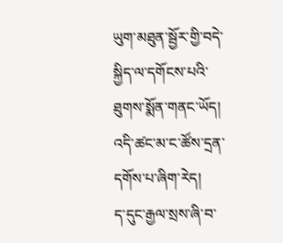ཡུག་མཐུན་སྦྱོར་གྱི་བདེ་སྐྱིད་ལ་དགོངས་པའི་ཐུགས་སྨོན་གནང་ཡོད། འདི་ཚང་མ་ང་ཚོས་དྲན་དགོས་པ་ཞིག་རེད།
ད་དུང་རྒྱལ་སྲས་ཞི་བ་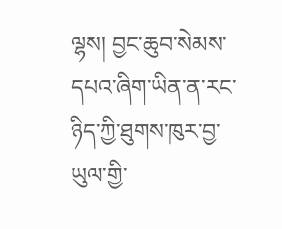ལྷས། བྱང་ཆུབ་སེམས་དཔའ་ཞིག་ཡིན་ན་རང་ཉིད་ཀྱི་ཐུགས་ཁུར་བྱ་ཡུལ་གྱི་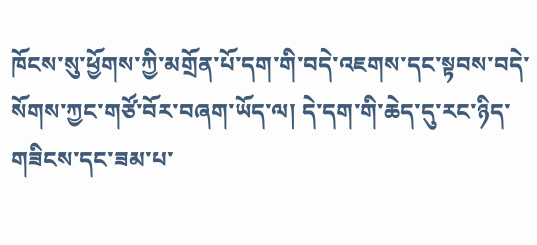ཁོངས་སུ་ཕྱོགས་ཀྱི་མགྲོན་པོ་དག་གི་བདེ་འཇགས་དང་སྟབས་བདེ་སོགས་ཀྱང་གཙོ་བོར་བཞག་ཡོད་ལ། དེ་དག་གི་ཆེད་དུ་རང་ཉིད་གཟིངས་དང་ཟམ་པ་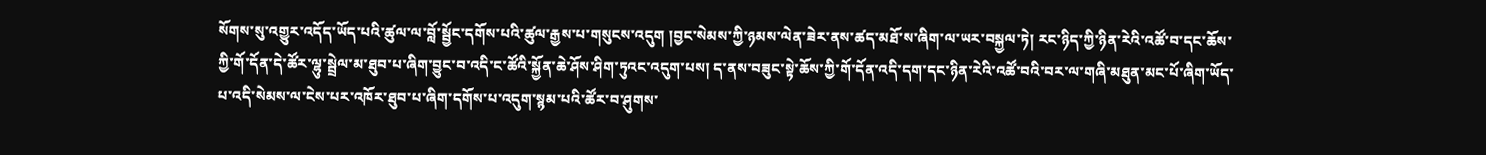སོགས་སུ་འགྱུར་འདོད་ཡོད་པའི་ཚུལ་ལ་བློ་སྦྱོང་དགོས་པའི་ཚུལ་རྒྱས་པ་གསུངས་འདུག །བྱང་སེམས་ཀྱི་ཉམས་ལེན་ཟེར་ནས་ཚད་མཐོ་ས་ཞིག་ལ་ཡར་བསྐྱལ་ཏེ། རང་ཉིད་ཀྱི་ཉིན་རེའི་འཚོ་བ་དང་ཆོས་ཀྱི་གོ་དོན་དེ་ཚོར་ལྷུ་སྦྲེལ་མ་ཐུབ་པ་ཞིག་བྱུང་བ་འདི་ང་ཚོའི་སྐྱོན་ཆེ་ཤོས་ཤིག་ཏུའང་འདུག་པས། ད་ནས་བཟུང་སྟེ་ཆོས་ཀྱི་གོ་དོན་འདི་དག་དང་ཉིན་རེའི་འཚོ་བའི་བར་ལ་གཞི་མཐུན་མང་པོ་ཞིག་ཡོད་པ་འདི་སེམས་ལ་ངེས་པར་འཁོར་ཐུབ་པ་ཞིག་དགོས་པ་འདུག་སྙམ་པའི་ཚོར་བ་ཤུགས་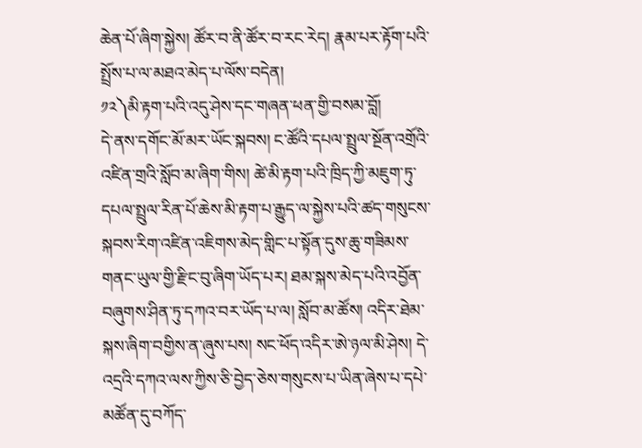ཆེན་པོ་ཞིག་སྐྱེས། ཚོར་བ་ནི་ཚོར་བ་རང་རེད། རྣམ་པར་རྟོག་པའི་སྤྲོས་པ་ལ་མཐའ་མེད་པ་ལོས་བདེན།
༡༢༽མི་རྟག་པའི་འདུ་ཤེས་དང་གཞན་ཕན་གྱི་བསམ་བློ།
དེ་ནས་དགོང་མོ་མར་ཡོང་སྐབས། ང་ཚོའི་དཔལ་སྤྲུལ་སྔོན་འགྲོའི་འཛིན་གྲའི་སློབ་མ་ཞིག་གིས། ཚེ་མི་རྟག་པའི་ཁྲིད་ཀྱི་མཇུག་ཏུ་དཔལ་སྤྲུལ་རིན་པོ་ཆེས་མི་རྟག་པ་རྒྱུད་ལ་སྐྱེས་པའི་ཚད་གསུངས་སྐབས་རིག་འཛིན་འཇིགས་མེད་གླིང་པ་སྟོན་དུས་ཆུ་གཟིམས་གནང་ཡུལ་གྱི་རྫིང་བུ་ཞིག་ཡོད་པར། ཐམ་སྐས་མེད་པའི་འབྱོན་བཞུགས་ཤིན་ཏུ་དཀའ་བར་ཡོད་པ་ལ། སློབ་མ་ཚོས། འདིར་ཐེམ་སྐས་ཞིག་བགྱིས་ན་ཞུས་པས། སང་ཕོད་འདིར་ཨེ་ཉལ་མི་ཤེས། དེ་འདྲའི་དཀའ་ལས་ཀྱིས་ཅི་བྱེད་ཅེས་གསུངས་པ་ཡིན་ཞེས་པ་དཔེ་མཚོན་དུ་བཀོད་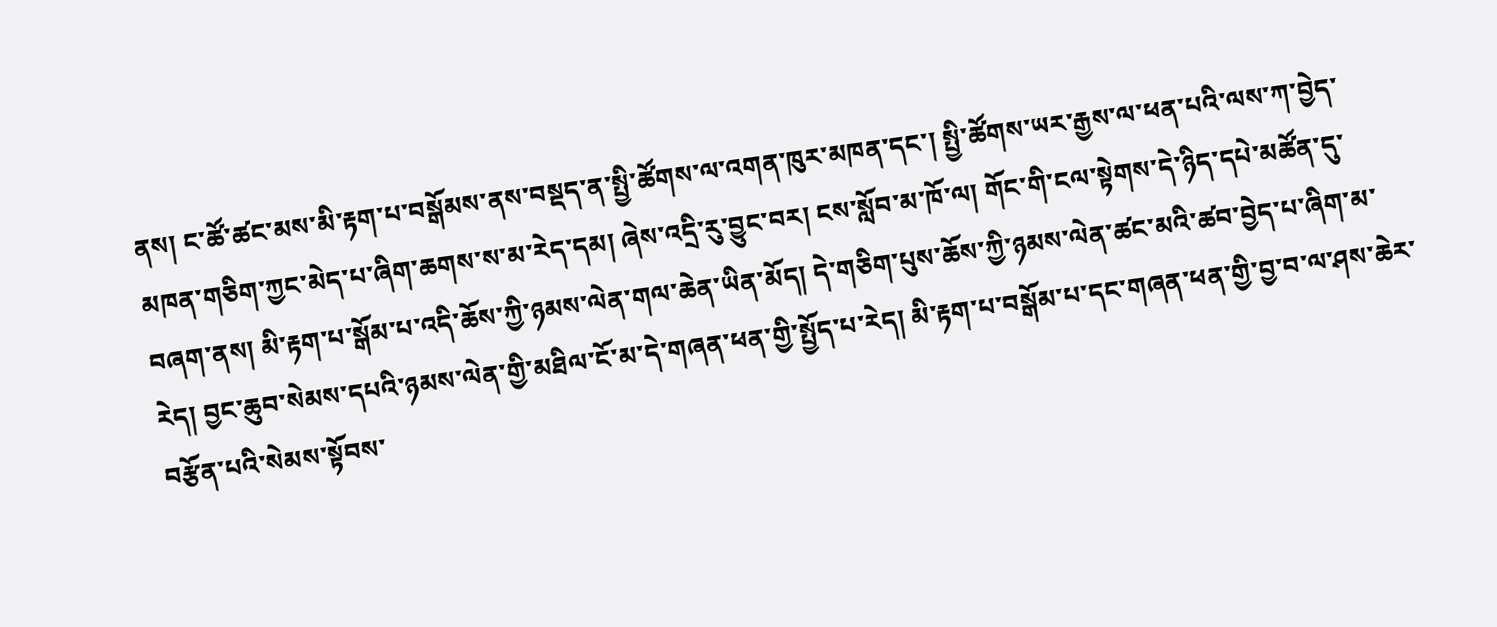ནས། ང་ཚོ་ཚང་མས་མི་རྟག་པ་བསྒོམས་ནས་བསྡད་ན་སྤྱི་ཚོགས་ལ་འགན་ཁུར་མཁན་དང་། སྤྱི་ཚོགས་ཡར་རྒྱས་ལ་ཕན་པའི་ལས་ཀ་བྱེད་མཁན་གཅིག་ཀྱང་མེད་པ་ཞིག་ཆགས་ས་མ་རེད་དམ། ཞེས་འདྲི་རུ་བྱུང་བར། ངས་སློབ་མ་ཁོ་ལ། གོང་གི་ངལ་སྟེགས་དེ་ཉིད་དཔེ་མཚོན་དུ་བཞག་ནས། མི་རྟག་པ་སྒོམ་པ་འདི་ཆོས་ཀྱི་ཉམས་ལེན་གལ་ཆེན་ཡིན་མོད། དེ་གཅིག་པུས་ཆོས་ཀྱི་ཉམས་ལེན་ཚང་མའི་ཚབ་བྱེད་པ་ཞིག་མ་རེད། བྱང་ཆུབ་སེམས་དཔའི་ཉམས་ལེན་གྱི་མཐིལ་ངོ་མ་དེ་གཞན་ཕན་གྱི་སྤྱོད་པ་རེད། མི་རྟག་པ་བསྒོམ་པ་དང་གཞན་ཕན་གྱི་བྱ་བ་ལ་ཤས་ཆེར་བརྩོན་པའི་སེམས་སྟོབས་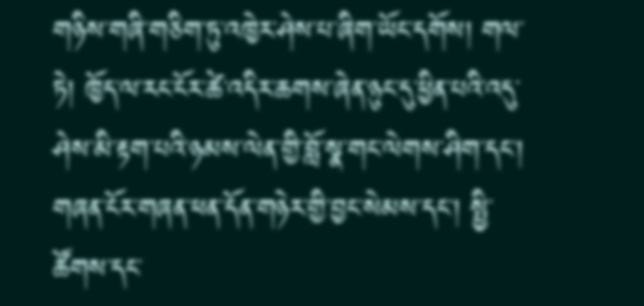གཉིས་གཞི་གཅིག་ཏུ་འཁྱེར་ཤེས་པ་ཞིག་ཡོང་དགོས། གལ་ཏེ། ཁྱོད་ལ་རང་ངོར་ཚེ་འདིར་ཆགས་ཞེན་ཉུང་དུ་ཕྱིན་པའི་འདུ་ཤེས་མི་རྟག་པའི་ཉམས་ལེན་གྱི་བློ་སྣ་གང་ལེགས་ཤིག་དང་། གཞན་ངོར་གཞན་ཕན་དོན་གཉེར་གྱི་བྱང་སེམས་དང་། སྤྱི་ཚོགས་དང་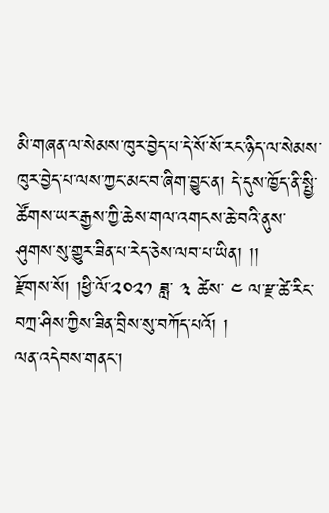མི་གཞན་ལ་སེམས་ཁུར་བྱེད་པ་དེ་སོ་སོ་རང་ཉིད་ལ་སེམས་ཁུར་བྱེད་པ་ལས་ཀྱང་མང་བ་ཞིག་བྱུང་ན། དེ་དུས་ཁྱོད་ནི་སྤྱི་ཚོགས་ཡར་རྒྱས་ཀྱི་ཆེས་གལ་འགངས་ཆེ་བའི་ནུས་ཤུགས་སུ་གྱུར་ཟིན་པ་རེད་ཅེས་ལབ་པ་ཡིན། །།
རྫོགས་སོ། །ཕྱི་ལོ་༢༠༢༡ ཟླ་ ༣ ཚེས་ ༤ ལ་རྫ་ཚེ་རིང་བཀྲ་ཤིས་ཀྱིས་ཟིན་བྲིས་སུ་བཀོད་པའོ། །
ལན་འདེབས་གནང་།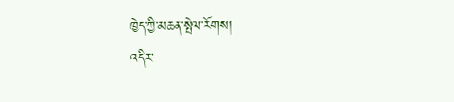ཁྱེད་ཀྱི་མཆན་སྤེལ་རོགས།
འདིར་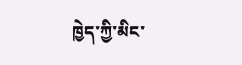ཁྱེད་ཀྱི་མིང་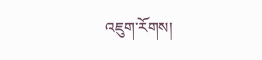འཇུག་རོགས།